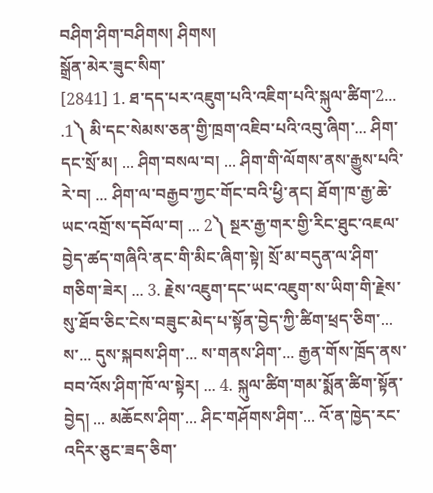བཤིག་ཤིག་བཤིགས། ཤིགས།
སྒྲོན་མེར་ཟུང་སིག་
[2841] 1. ཐ་དད་པར་འཇུག་པའི་འཇིག་པའི་སྐུལ་ཚིག་2... .1༽ མི་དང་སེམས་ཅན་གྱི་ཁྲག་འཇིབ་པའི་འབུ་ཞིག་... ཤིག་དང་སྲོ་མ། ... ཤིག་བསལ་བ། ... ཤིག་གི་ལོགས་ནས་རྒྱུས་པའི་རེ་བ། ... ཤིག་ལ་བརྒྱབ་ཀྱང་གོང་བའི་ཕྱི་ནང། ཐོག་ཁ་རྒྱ་ཆེ་ཡང་འགྲོ་ས་དབོལ་བ། ... 2༽ སྔར་རྒྱ་གར་གྱི་རིང་ཐུང་འཇལ་བྱེད་ཚད་གཞིའི་ནང་གི་མིང་ཞིག་སྟེ། སྲོ་མ་བདུན་ལ་ཤིག་གཅིག་ཟེར། ... 3. རྗེས་འཇུག་དང་ཡང་འཇུག་ས་ཡིག་གི་རྗེས་སུ་ཐོབ་ཅིང་ངེས་བཟུང་མེད་པ་སྟོན་བྱེད་ཀྱི་ཚིག་ཕྲད་ཅིག་... ས་... དུས་སྐབས་ཤིག་... ས་གནས་ཤིག་... རྒྱན་གོས་ཁྲོད་ནས་བབ་འོས་ཤིག་ཁོ་ལ་སྟེར། ... 4. སྐུལ་ཚིག་གམ་སྨོན་ཚིག་སྟོན་བྱེད། ... མཆོངས་ཤིག་... ཤིང་གཤོགས་ཤིག་... འོ་ན་ཁྱེད་རང་འདིར་ཅུང་ཟད་ཅིག་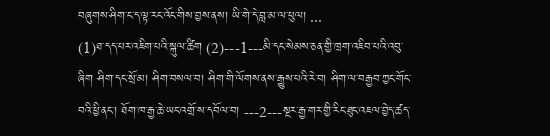བཞུགས་ཤིག་ང་ད་ལྟ་རང་འོང་གིས་བྱས་ནས། ཡི་གེ་དེ་བླ་མ་ལ་ཕུལ། ...
(1)ཐ་དད་པར་འཇིག་པའི་སྐུལ་ཚིག (2)---1---མི་དང་སེམས་ཅན་གྱི་ཁྲག་འཇིབ་པའི་འབུ་ཞིག ཤིག་དང་སྲོ་མ། ཤིག་བསལ་བ། ཤིག་གི་ལོགས་ནས་རྒྱུས་པའི་རེ་བ། ཤིག་ལ་བརྒྱབ་ཀྱང་གོང་བའི་ཕྱི་ནང་། ཐོག་ཁ་རྒྱ་ཆེ་ཡང་འགྲོ་ས་དབོལ་བ། ---2---སྔར་རྒྱ་གར་གྱི་རིང་ཐུང་འཇལ་བྱེད་ཚད་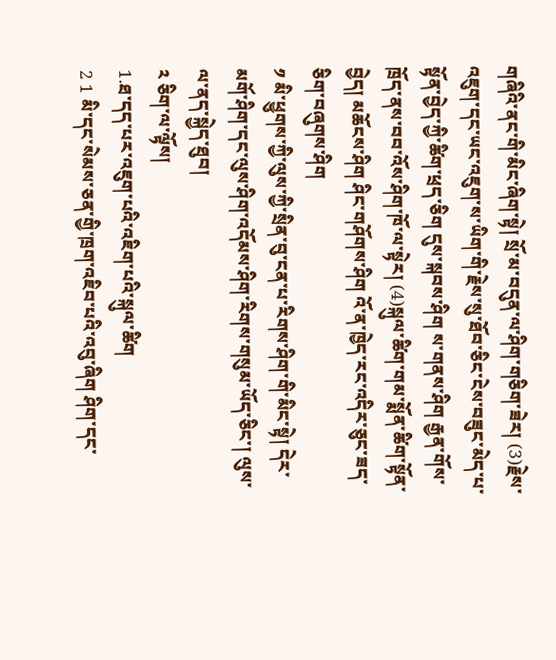གཞིའི་ནང་གི་མིང་ཞིག་སྟེ། སྲོ་མ་བདུན་ལ་ཤིག་གཅིག་ཟེར། (3)རྗེས་འཇུག་དང་ཡང་འཇུག་ས་ཡིག་གི་རྗེས་སུ་ཐོབ་ཅིང་ངེས་བཟུང་མེད་པ་སྟོན་བྱེད་ཀྱི་ཚིག་ཕྲད་ཅིག དུས་སྐབས་ཤིག ས་གནས་ཤིག རྒྱན་གོས་ཁྲོད་ནས་བབ་འོས་ཤིག་ཁོ་ལ་སྟེར། (4)སྐུལ་ཚིག་གམ་སྨོན་ཚིག་སྟོན་བྱེད། མཆོངས་ཤིག ཤིང་གཤོགས་ཤིག འོ་ན་ཁྱེད་རང་འདིར་ཅུང་ཟད་ཅིག་བཞུགས་ཤིག
༡ མི་ཕྱུགས་ཀྱི་ལུས་ཀྱི་སྲིན་བུ་ངན་པ་རིགས་ཤིག་གི་མིང་སྟེ། དེར་མགོ་ཤིག་དང་ལུས་ཤིག་འདོམས་ཤིག་རིགས་གསུམ་ཡོད་ཅིང་། ལུས་ལ་ནད་སྐྱེད་ཐུབ།
༢ ཅིག་ལ་ལྟོས།
1.ཐ་དད་པར་འཇུག་པའི་འཇིག་པའི་སྐུལ་ཚིག
2 1 མི་དང་སེམས་ཅན་གྱི་ཁྲག་འཇིབ་པའི་འབུ་ཞིག ཤིག་དང་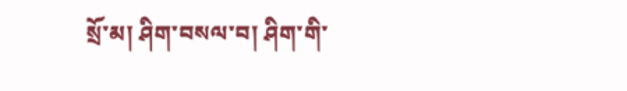སྲོ་མ། ཤིག་བསལ་བ། ཤིག་གི་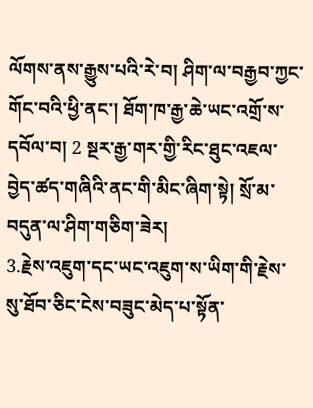ལོགས་ནས་རྒྱུས་པའི་རེ་བ། ཤིག་ལ་བརྒྱབ་ཀྱང་གོང་བའི་ཕྱི་ནང་། ཐོག་ཁ་རྒྱ་ཆེ་ཡང་འགྲོ་ས་དབོལ་བ། 2 སྔར་རྒྱ་གར་གྱི་རིང་ཐུང་འཇལ་བྱེད་ཚད་གཞིའི་ནང་གི་མིང་ཞིག་སྟེ། སྲོ་མ་བདུན་ལ་ཤིག་གཅིག་ཟེར།
3.རྗེས་འཇུག་དང་ཡང་འཇུག་ས་ཡིག་གི་རྗེས་སུ་ཐོབ་ཅིང་ངེས་བཟུང་མེད་པ་སྟོན་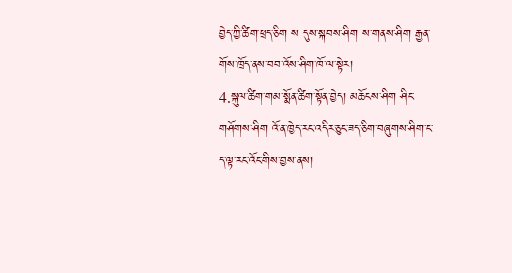བྱེད་ཀྱི་ཚིག་ཕྲད་ཅིག ས དུས་སྐབས་ཤིག ས་གནས་ཤིག རྒྱན་གོས་ཁྲོད་ནས་བབ་འོས་ཤིག་ཁོ་ལ་སྟེར།
4.སྐུལ་ཚིག་གམ་སྨོན་ཚིག་སྟོན་བྱེད། མཆོངས་ཤིག ཤིང་གཤོགས་ཤིག འོ་ན་ཁྱེད་རང་འདིར་ཅུང་ཟད་ཅིག་བཞུགས་ཤིག་ང་ད་ལྟ་རང་འོང་གིས་བྱས་ནས།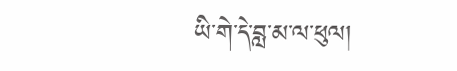ཡི་གེ་དེ་བླ་མ་ལ་ཕུལ།